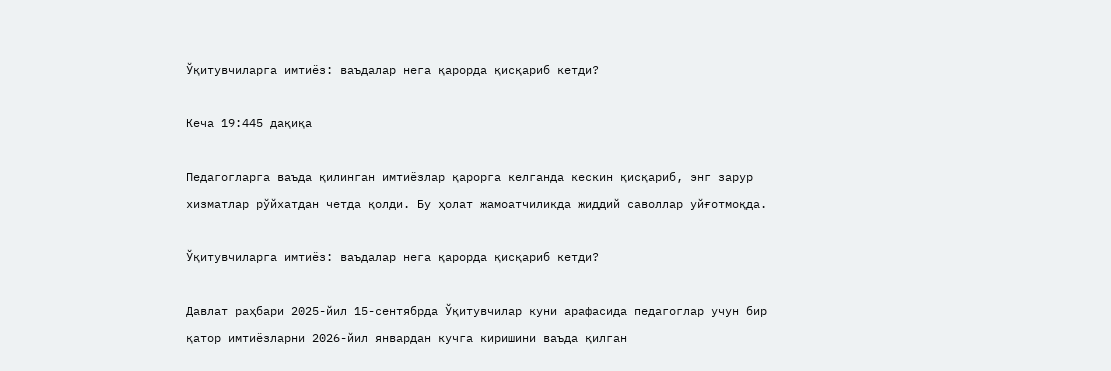Ўқитувчиларга имтиёз: ваъдалар нега қарорда қисқариб кетди?

Кеча 19:445 дақиқа

Педагогларга ваъда қилинган имтиёзлар қарорга келганда кескин қисқариб, энг зарур хизматлар рўйхатдан четда қолди. Бу ҳолат жамоатчиликда жиддий саволлар уйғотмоқда.

Ўқитувчиларга имтиёз: ваъдалар нега қарорда қисқариб кетди?

Давлат раҳбари 2025-йил 15-сентябрда Ўқитувчилар куни арафасида педагоглар учун бир қатор имтиёзларни 2026-йил январдан кучга киришини ваъда қилган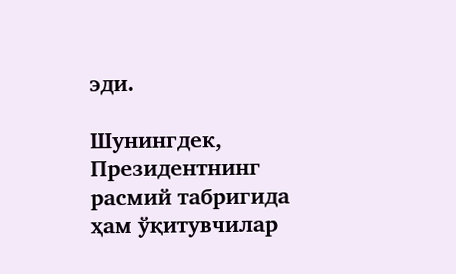эди.

Шунингдек, Президентнинг расмий табригида ҳам ўқитувчилар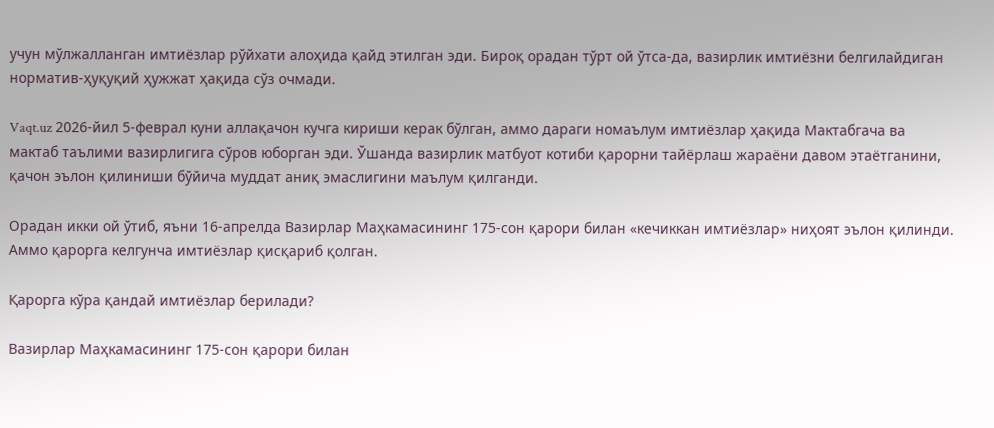учун мўлжалланган имтиёзлар рўйхати алоҳида қайд этилган эди. Бироқ орадан тўрт ой ўтса-да, вазирлик имтиёзни белгилайдиган норматив-ҳуқуқий ҳужжат ҳақида сўз очмади.

Vaqt.uz 2026-йил 5-феврал куни аллақачон кучга кириши керак бўлган, аммо дараги номаълум имтиёзлар ҳақида Мактабгача ва мактаб таълими вазирлигига сўров юборган эди. Ўшанда вазирлик матбуот котиби қарорни тайёрлаш жараёни давом этаётганини, қачон эълон қилиниши бўйича муддат аниқ эмаслигини маълум қилганди.

Орадан икки ой ўтиб, яъни 16-апрелда Вазирлар Маҳкамасининг 175-сон қарори билан «кечиккан имтиёзлар» ниҳоят эълон қилинди. Аммо қарорга келгунча имтиёзлар қисқариб қолган.

Қарорга кўра қандай имтиёзлар берилади?

Вазирлар Маҳкамасининг 175-сон қарори билан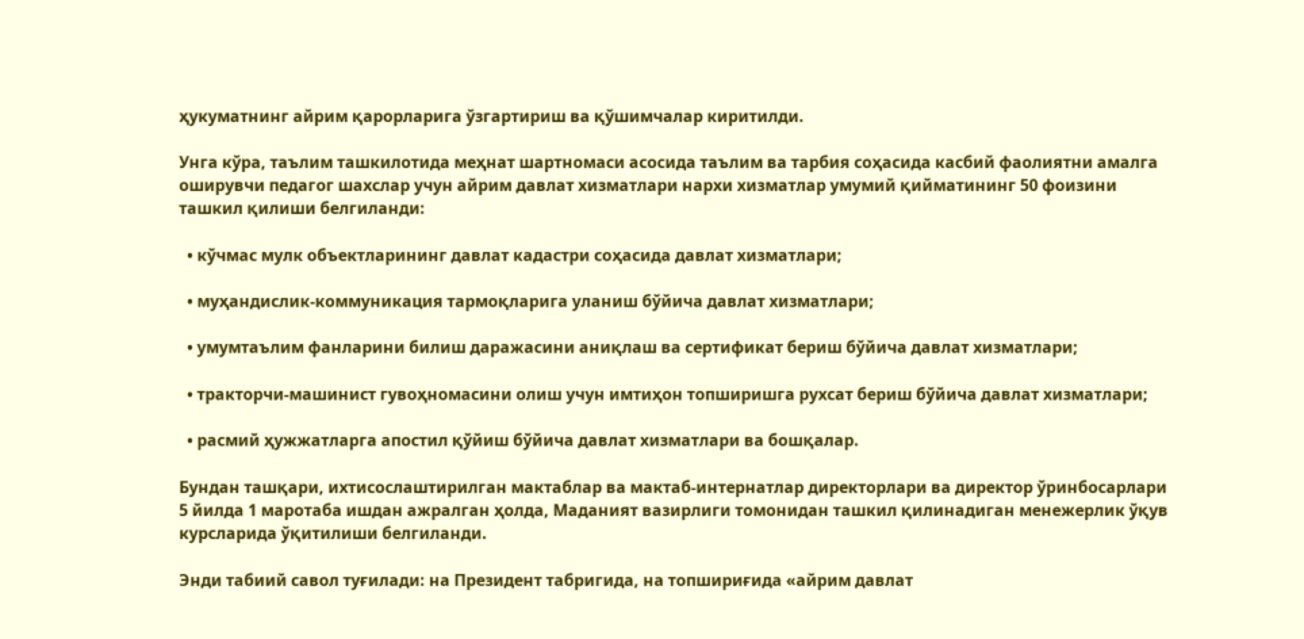ҳукуматнинг айрим қарорларига ўзгартириш ва қўшимчалар киритилди.

Унга кўра, таълим ташкилотида меҳнат шартномаси асосида таълим ва тарбия соҳасида касбий фаолиятни амалга оширувчи педагог шахслар учун айрим давлат хизматлари нархи хизматлар умумий қийматининг 50 фоизини ташкил қилиши белгиланди:

  • кўчмас мулк объектларининг давлат кадастри соҳасида давлат хизматлари;

  • муҳандислик-коммуникация тармоқларига уланиш бўйича давлат хизматлари;

  • умумтаълим фанларини билиш даражасини аниқлаш ва сертификат бериш бўйича давлат хизматлари;

  • тракторчи-машинист гувоҳномасини олиш учун имтиҳон топширишга рухсат бериш бўйича давлат хизматлари;

  • расмий ҳужжатларга апостил қўйиш бўйича давлат хизматлари ва бошқалар.

Бундан ташқари, ихтисослаштирилган мактаблар ва мактаб-интернатлар директорлари ва директор ўринбосарлари 5 йилда 1 маротаба ишдан ажралган ҳолда, Маданият вазирлиги томонидан ташкил қилинадиган менежерлик ўқув курсларида ўқитилиши белгиланди.

Энди табиий савол туғилади: на Президент табригида, на топшириғида «айрим давлат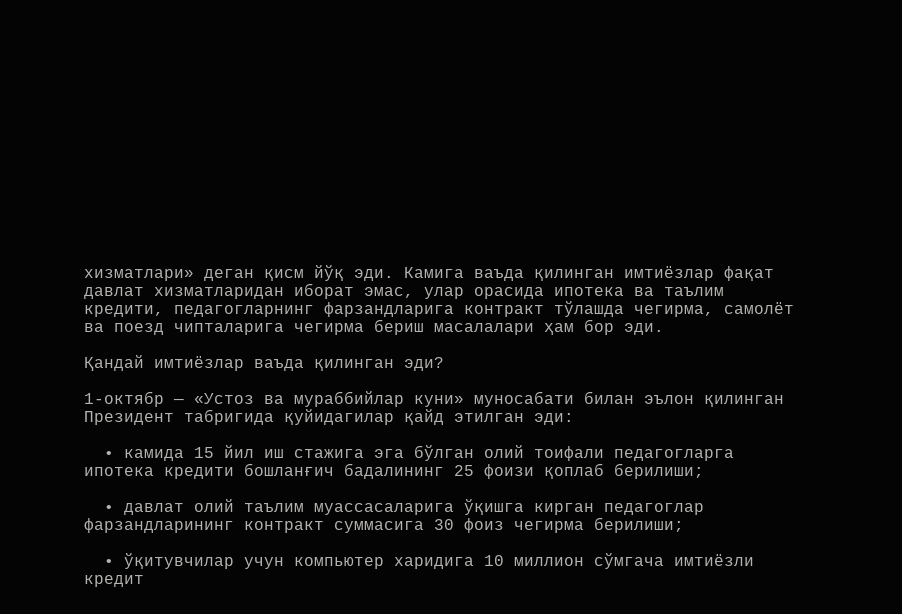хизматлари» деган қисм йўқ эди. Камига ваъда қилинган имтиёзлар фақат давлат хизматларидан иборат эмас, улар орасида ипотека ва таълим кредити, педагогларнинг фарзандларига контракт тўлашда чегирма, самолёт ва поезд чипталарига чегирма бериш масалалари ҳам бор эди.

Қандай имтиёзлар ваъда қилинган эди?

1-октябр — «Устоз ва мураббийлар куни» муносабати билан эълон қилинган Президент табригида қуйидагилар қайд этилган эди:

  • камида 15 йил иш стажига эга бўлган олий тоифали педагогларга ипотека кредити бошланғич бадалининг 25 фоизи қоплаб берилиши;

  • давлат олий таълим муассасаларига ўқишга кирган педагоглар фарзандларининг контракт суммасига 30 фоиз чегирма берилиши;

  • ўқитувчилар учун компьютер харидига 10 миллион сўмгача имтиёзли кредит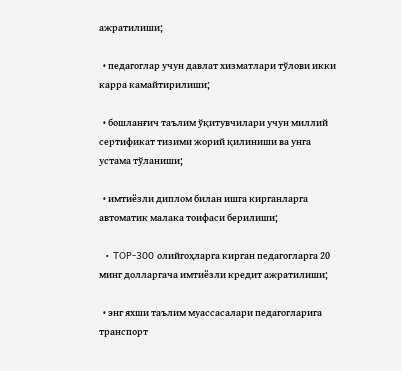ажратилиши;

  • педагоглар учун давлат хизматлари тўлови икки карра камайтирилиши;

  • бошланғич таълим ўқитувчилари учун миллий сертификат тизими жорий қилиниши ва унга устама тўланиши;

  • имтиёзли диплом билан ишга кирганларга автоматик малака тоифаси берилиши;

  • TOP-300 олийгоҳларга кирган педагогларга 20 минг долларгача имтиёзли кредит ажратилиши;

  • энг яхши таълим муассасалари педагогларига транспорт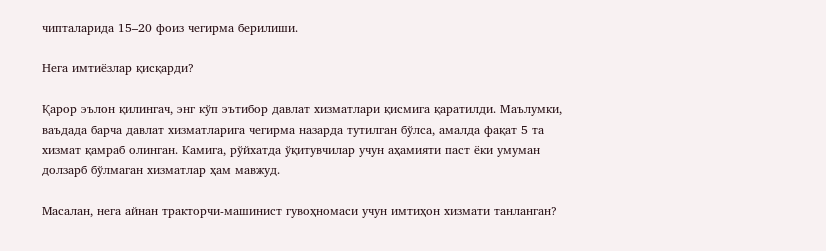чипталарида 15–20 фоиз чегирма берилиши.

Нега имтиёзлар қисқарди?

Қарор эълон қилингач, энг кўп эътибор давлат хизматлари қисмига қаратилди. Mаълумки, ваъдада барча давлат хизматларига чегирма назарда тутилган бўлса, амалда фақат 5 та хизмат қамраб олинган. Камига, рўйхатда ўқитувчилар учун аҳамияти паст ёки умуман долзарб бўлмаган хизматлар ҳам мавжуд.

Масалан, нега айнан тракторчи-машинист гувоҳномаси учун имтиҳон хизмати танланган?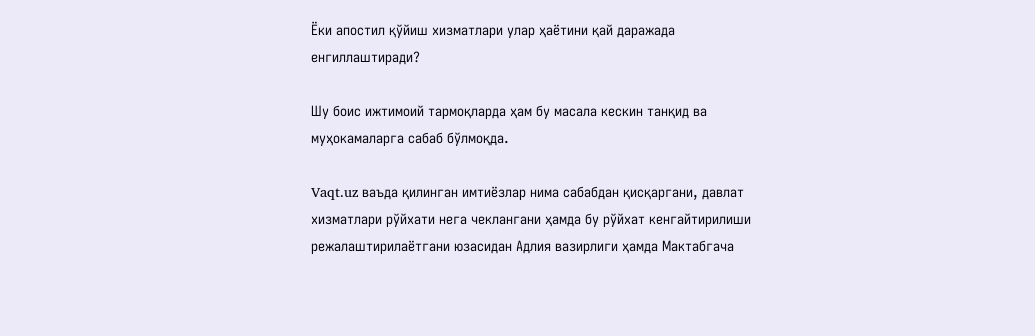Ёки апостил қўйиш хизматлари улар ҳаётини қай даражада енгиллаштиради?

Шу боис ижтимоий тармоқларда ҳам бу масала кескин танқид ва муҳокамаларга сабаб бўлмоқда.

Vaqt.uz ваъда қилинган имтиёзлар нима сабабдан қисқаргани, давлат хизматлари рўйхати нега чеклангани ҳамда бу рўйхат кенгайтирилиши режалаштирилаётгани юзасидан Адлия вазирлиги ҳамда Мактабгача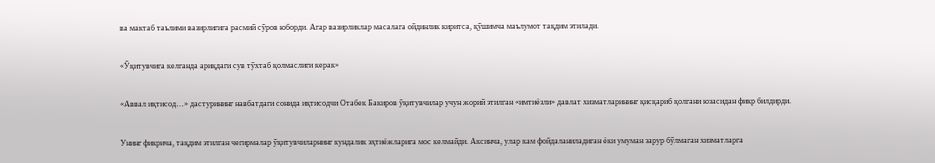ва мактаб таълими вазирлигига расмий сўров юборди. Агар вазирликлар масалага ойдинлик киритса, қўшимча маълумот тақдим этилади.

«Ўқитувчига келганда ариқдаги сув тўхтаб қолмаслиги керак»

«Аввал иқтисод…» дастурининг навбатдаги сонида иқтисодчи Отабек Бакиров ўқитувчилар учун жорий этилган «имтиёзли» давлат хизматларининг қисқариб қолгани юзасидан фикр билдирди.

Унинг фикрича, тақдим этилган чегирмалар ўқитувчиларнинг кундалик эҳтиёжларига мос келмайди. Аксинча, улар кам фойдаланиладиган ёки умуман зарур бўлмаган хизматларга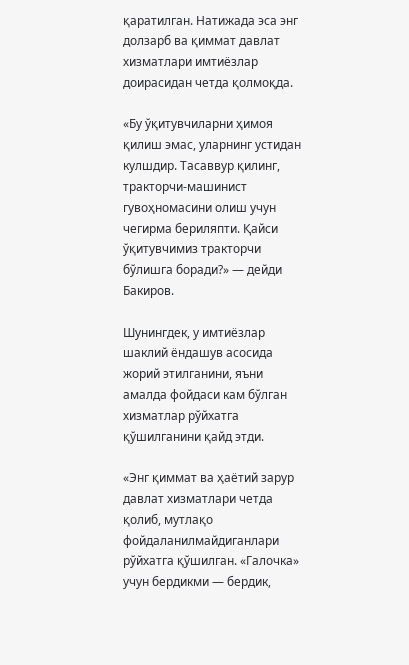қаратилган. Натижада эса энг долзарб ва қиммат давлат хизматлари имтиёзлар доирасидан четда қолмоқда.

«Бу ўқитувчиларни ҳимоя қилиш эмас, уларнинг устидан кулшдир. Тасаввур қилинг, тракторчи-машинист гувоҳномасини олиш учун чегирма бериляпти. Қайси ўқитувчимиз тракторчи бўлишга боради?» — дейди Бакиров.

Шунингдек, у имтиёзлар шаклий ёндашув асосида жорий этилганини, яъни амалда фойдаси кам бўлган хизматлар рўйхатга қўшилганини қайд этди.

«Энг қиммат ва ҳаётий зарур давлат хизматлари четда қолиб, мутлақо фойдаланилмайдиганлари рўйхатга қўшилган. «Галочка» учун бердикми — бердик,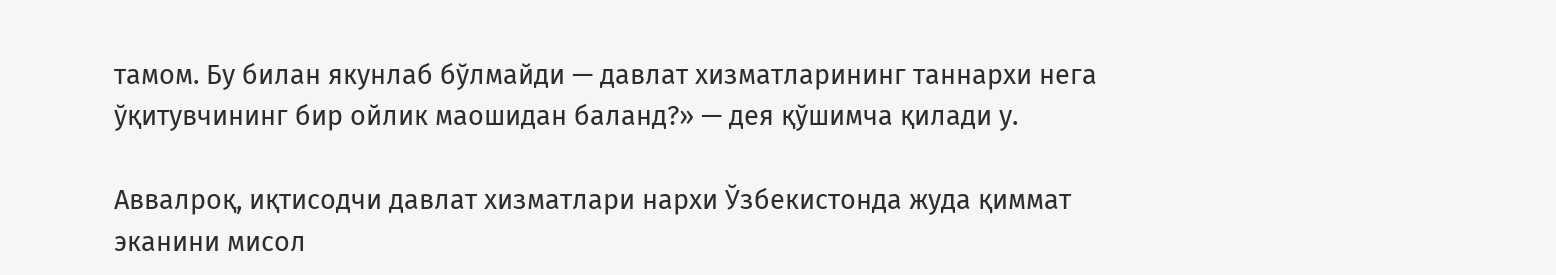тамом. Бу билан якунлаб бўлмайди — давлат хизматларининг таннархи нега ўқитувчининг бир ойлик маошидан баланд?» — дея қўшимча қилади у.

Аввалроқ, иқтисодчи давлат хизматлари нархи Ўзбекистонда жуда қиммат эканини мисол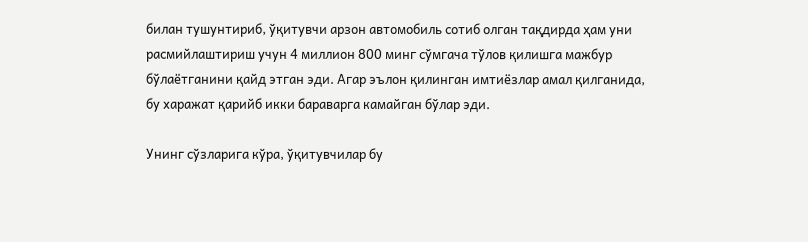билан тушунтириб, ўқитувчи арзон автомобиль сотиб олган тақдирда ҳам уни расмийлаштириш учун 4 миллион 800 минг сўмгача тўлов қилишга мажбур бўлаётганини қайд этган эди. Агар эълон қилинган имтиёзлар амал қилганида, бу харажат қарийб икки бараварга камайган бўлар эди.

Унинг сўзларига кўра, ўқитувчилар бу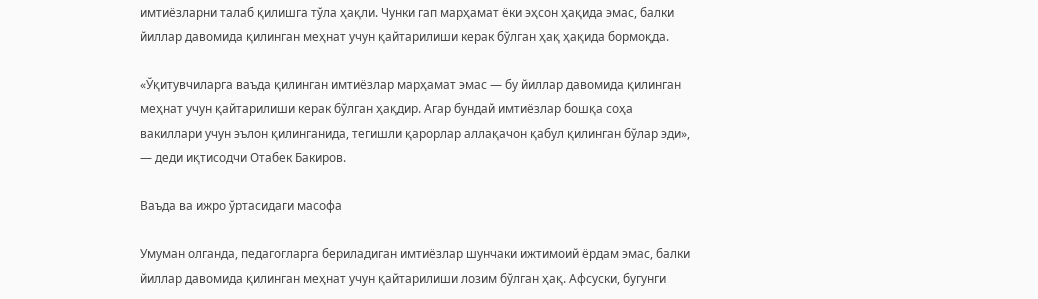имтиёзларни талаб қилишга тўла ҳақли. Чунки гап марҳамат ёки эҳсон ҳақида эмас, балки йиллар давомида қилинган меҳнат учун қайтарилиши керак бўлган ҳақ ҳақида бормоқда.

«Ўқитувчиларга ваъда қилинган имтиёзлар марҳамат эмас — бу йиллар давомида қилинган меҳнат учун қайтарилиши керак бўлган ҳақдир. Агар бундай имтиёзлар бошқа соҳа вакиллари учун эълон қилинганида, тегишли қарорлар аллақачон қабул қилинган бўлар эди», — деди иқтисодчи Отабек Бакиров.

Ваъда ва ижро ўртасидаги масофа

Умуман олганда, педагогларга бериладиган имтиёзлар шунчаки ижтимоий ёрдам эмас, балки йиллар давомида қилинган меҳнат учун қайтарилиши лозим бўлган ҳақ. Афсуски, бугунги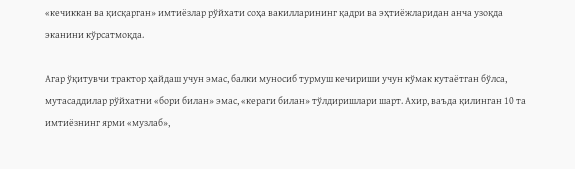«кечиккан ва қисқарган» имтиёзлар рўйхати соҳа вакилларининг қадри ва эҳтиёжларидан анча узоқда эканини кўрсатмоқда.

Агар ўқитувчи трактор ҳайдаш учун эмас, балки муносиб турмуш кечириши учун кўмак кутаётган бўлса, мутасаддилар рўйхатни «бори билан» эмас, «кераги билан» тўлдиришлари шарт. Ахир, ваъда қилинган 10 та имтиёзнинг ярми «музлаб»,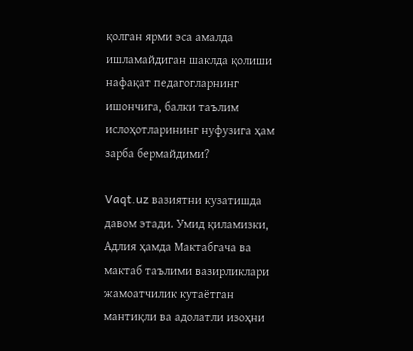қолган ярми эса амалда ишламайдиган шаклда қолиши нафақат педагогларнинг ишончига, балки таълим ислоҳотларининг нуфузига ҳам зарба бермайдими?

Vaqt.uz вазиятни кузатишда давом этади. Умид қиламизки, Адлия ҳамда Мактабгача ва мактаб таълими вазирликлари жамоатчилик кутаётган мантиқли ва адолатли изоҳни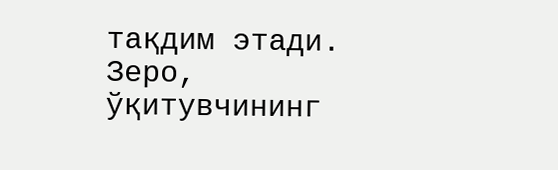тақдим этади. Зеро, ўқитувчининг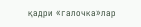қадри «галочка»лар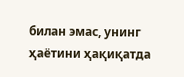билан эмас, унинг ҳаётини ҳақиқатда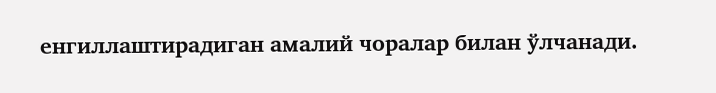енгиллаштирадиган амалий чоралар билан ўлчанади.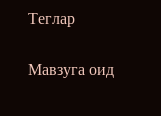Теглар

Мавзуга оид